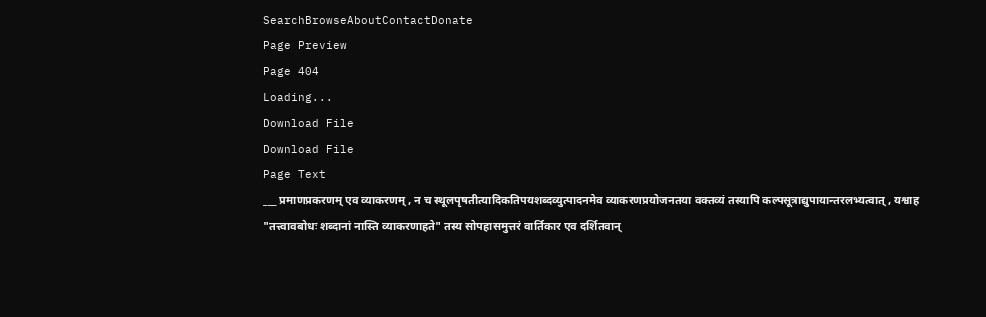SearchBrowseAboutContactDonate
Page Preview
Page 404
Loading...
Download File
Download File
Page Text
___ प्रमाणप्रकरणम् एव व्याकरणम् , न च स्थूलपृषतीत्यादिकतिपयशब्दव्युत्पादनमेव व्याकरणप्रयोजनतया वक्तव्यं तस्यापि कल्पसूत्राद्युपायान्तरलभ्यत्वात् , यश्वाह "तत्त्वावबोधः शब्दानां नास्ति व्याकरणाहते" तस्य सोपहासमुत्तरं वार्तिकार एव दर्शितवान्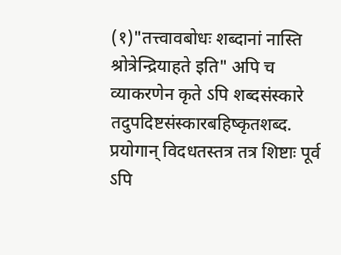(१)"तत्त्वावबोधः शब्दानां नास्ति श्रोत्रेन्द्रियाहते इति" अपि च व्याकरणेन कृते ऽपि शब्दसंस्कारे तदुपदिष्टसंस्कारबहिष्कृतशब्द. प्रयोगान् विदधतस्तत्र तत्र शिष्टाः पूर्व ऽपि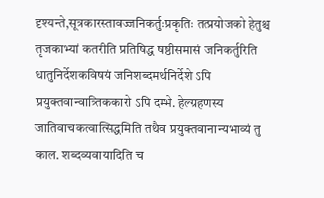दृश्यन्ते,सूत्रकारस्तावज्जनिकर्तुःप्रकृतिः तत्प्रयोजको हेतुश्च तृजकाभ्यां कतरीति प्रतिषिद्ध षष्ठीसमासं जनिकर्तुरिति धातुनिर्देशकविषयं जनिशब्दमर्थनिर्देशे ऽपि प्रयुक्तवान्वात्र्तिककारो ऽपि दम्भे. हेल्ग्रहणस्य जातिवाचकत्वात्सिद्धमिति तथैव प्रयुक्तवानान्यभाव्यं तु काल. शब्दव्यवायादिति च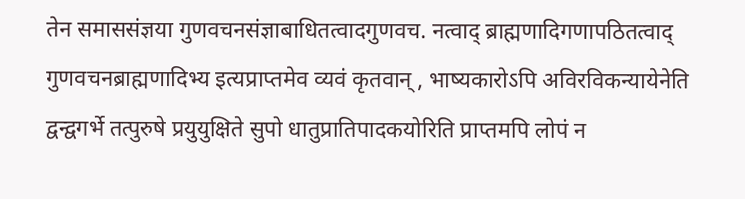तेन समाससंज्ञया गुणवचनसंज्ञाबाधितत्वादगुणवच. नत्वाद् ब्राह्मणादिगणापठितत्वाद् गुणवचनब्राह्मणादिभ्य इत्यप्राप्तमेव व्यवं कृतवान् , भाष्यकारोऽपि अविरविकन्यायेनेति द्वन्द्वगर्भे तत्पुरुषे प्रयुयुक्षिते सुपो धातुप्रातिपादकयोरिति प्राप्तमपि लोपं न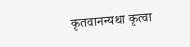कृतवानन्यथा कृत्वा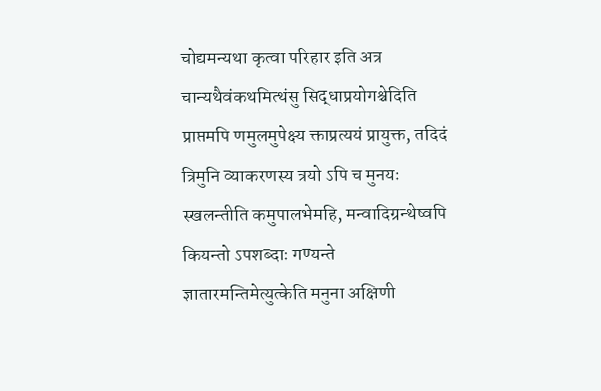चोद्यमन्यथा कृत्वा परिहार इति अत्र चान्यथैवंकथमित्थंसु सिद्धाप्रयोगश्चेदिति प्राप्तमपि णमुलमुपेक्ष्य क्ताप्रत्ययं प्रायुक्त, तदिदं त्रिमुनि व्याकरणस्य त्रयो ऽपि च मुनयः स्खलन्तीति कमुपालभेमहि, मन्वादिग्रन्थेष्वपि कियन्तो ऽपशब्दाः गण्यन्ते ज्ञातारमन्तिमेत्युत्केति मनुना अक्षिणी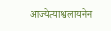आज्येत्याश्वलायनेन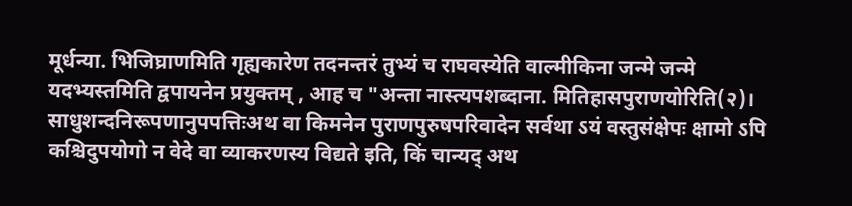मूर्धन्या. भिजिघ्राणमिति गृह्यकारेण तदनन्तरं तुभ्यं च राघवस्येति वाल्मीकिना जन्मे जन्मे यदभ्यस्तमिति द्वपायनेन प्रयुक्तम् , आह च "अन्ता नास्त्यपशब्दाना. मितिहासपुराणयोरिति(२)। साधुशन्दनिरूपणानुपपत्तिःअथ वा किमनेन पुराणपुरुषपरिवादेन सर्वथा ऽयं वस्तुसंक्षेपः क्षामो ऽपि कश्चिदुपयोगो न वेदे वा व्याकरणस्य विद्यते इति, किं चान्यद् अथ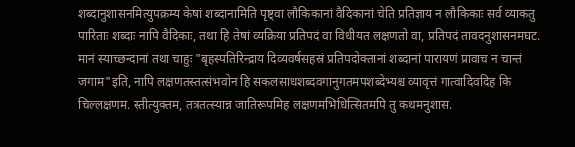शब्दानुशासनमित्युपक्रम्य केषां शब्दानामिति पृष्ट्वा लौकिकानां वैदिकानां चेति प्रतिज्ञाय न लौकिकाः सर्व व्याकतु पारिताः शब्दाः नापि वैदिकाः, तथा हि तेषां व्यक्रिया प्रतिपदं वा विधीयत लक्षणतो वा, प्रतिपदं तावदनुशासनमघट. मानं स्याच्छन्दानां तथा चाहुः "बृहस्पतिरिन्द्राय दिव्यवर्षसहस्रं प्रतिपदोक्तानां शब्दानां पारायणं प्रावाच न चान्तं जगाम"इति, नापि लक्षणतस्तत्संभवोन हि सकलसाधशब्दवगानुगतमपशब्देभ्यश्च व्यावृत्तं गात्वादिवदिह कि चिल्लक्षणम. स्तीत्युक्तम, तत्रतत्स्यान्न जातिरूपमिह लक्षणमभिधित्सितमपि तु कथमनुशास.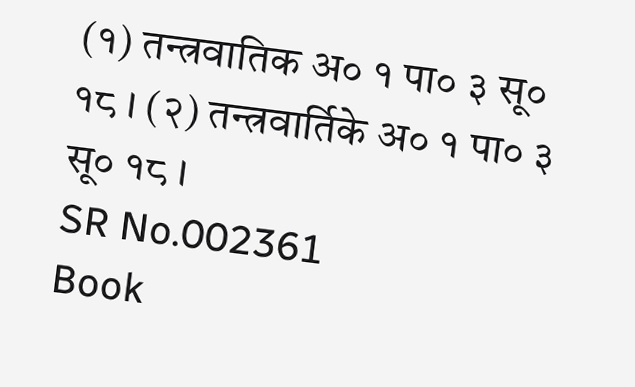(१) तन्त्रवातिक अ० १ पा० ३ सू० १८ । (२) तन्त्रवार्तिके अ० १ पा० ३ सू० १८ ।
SR No.002361
Book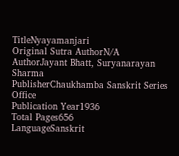TitleNyayamanjari
Original Sutra AuthorN/A
AuthorJayant Bhatt, Suryanarayan Sharma
PublisherChaukhamba Sanskrit Series Office
Publication Year1936
Total Pages656
LanguageSanskrit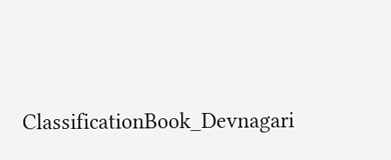ClassificationBook_Devnagari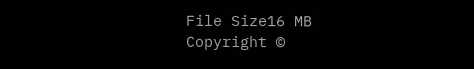File Size16 MB
Copyright ©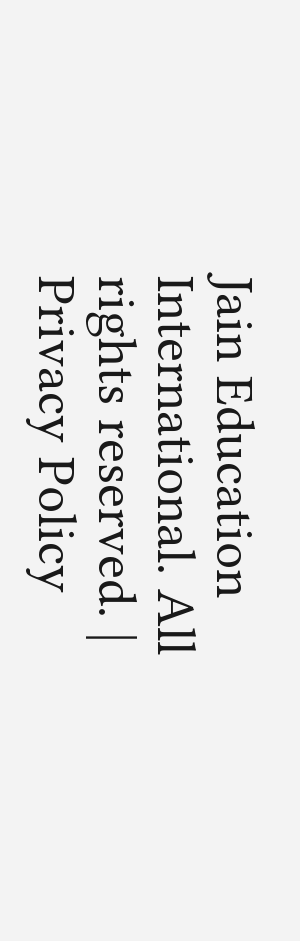Jain Education International. All rights reserved. | Privacy Policy